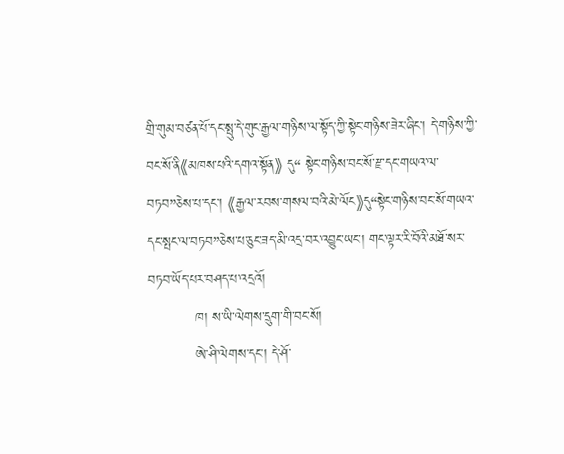གྲི་གུམ་བཙན་པོ་དང་སྤུ་དེ་གུང་རྒྱལ་གཉིས་ལ་སྟོད་ཀྱི་སྟེང་གཉིས་ཟེར་ཞིང་། དེ་གཉིས་ཀྱི་བང་སོ་ནི《མཁས་པའི་དགའ་སྟོན》 དུ“ སྟེང་གཉིས་བང་སོ་རྫ་དང་གཡའ་ལ་བཏབ”ཅེས་པ་དང་། 《རྒྱལ་རབས་གསལ་བའི་མེ་ལོང》དུ“སྟེང་གཉིས་བང་སོ་གཡའ་དང་སྤང་ལ་བཏབ”ཅེས་པ་ཅུང་ཟད་མི་འདྲ་བར་འབྱུང་ཡང་། གང་ལྟར་རི་བོའི་མཐོ་སར་བཏབ་ཡོད་པར་བཤད་པ་འདྲའོ།
          ཁ། ས་ཡི་ལེགས་དྲུག་གི་བང་སོ།
          ཨེ་ཤི་ལེགས་དང་། དེ་ཤོ་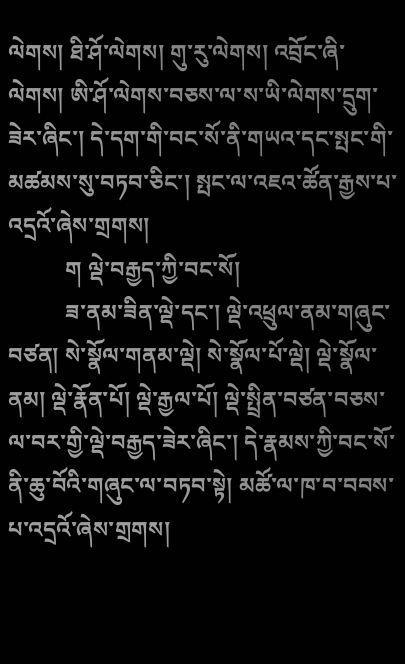ལེགས། ཐི་ཤོ་ལེགས། གུ་རུ་ལེགས། འབྲོང་ཞི་ལེགས། ཨི་ཤོ་ལེགས་བཅས་ལ་ས་ཡི་ལེགས་དྲུག་ཟེར་ཞིང་། དེ་དག་གི་བང་སོ་ནི་གཡའ་དང་སྤང་གི་མཚམས་སུ་བཏབ་ཅིང་། སྤང་ལ་འཇའ་ཚོན་རྒྱས་པ་འདྲའོ་ཞེས་གྲགས།
          ག ལྡེ་བརྒྱད་ཀྱི་བང་སོ།
          ཟ་ནམ་ཟིན་ལྡེ་དང་། ལྡེ་འཕྲུལ་ནམ་གཞུང་བཙན། སེ་སྣོལ་གནམ་ལྡེ། སེ་སྣོལ་པོ་ལྡེ། ལྡེ་སྣོལ་ནམ། ལྡེ་རྣོན་པོ། ལྡེ་རྒྱལ་པོ། ལྡེ་སྤྲིན་བཙན་བཅས་ལ་བར་གྱི་ལྡེ་བརྒྱད་ཟེར་ཞིང་། དེ་རྣམས་ཀྱི་བང་སོ་ནི་ཆུ་བོའི་གཞུང་ལ་བཏབ་སྟེ། མཚོ་ལ་ཁ་བ་བབས་པ་འདྲའོ་ཞེས་གྲགས།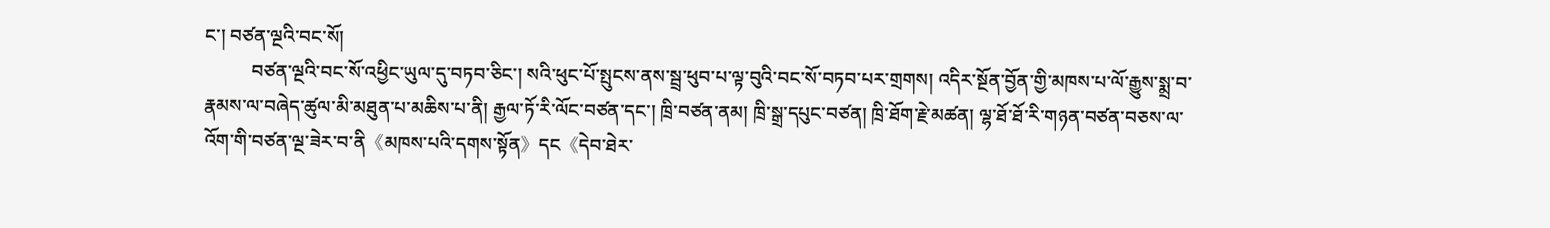ང་། བཙན་ལྔའི་བང་སོ།
          བཙན་ལྔའི་བང་སོ་འཕྱིང་ཡུལ་དུ་བཏབ་ཅིང་། སའི་ཕུང་པོ་སྤུངས་ནས་སྦྲ་ཕུབ་པ་ལྟ་བུའི་བང་སོ་བཏབ་པར་གྲགས། འདིར་སྔོན་བྱོན་གྱི་མཁས་པ་ལོ་རྒྱུས་སྨྲ་བ་རྣམས་ལ་བཞེད་ཚུལ་མི་མཐུན་པ་མཆིས་པ་ནི། རྒྱལ་ཏོ་རི་ལོང་བཙན་དང་། ཁྲི་བཙན་ནམ། ཁྲི་སྒྲ་དཔུང་བཙན། ཁྲི་ཐོག་རྗེ་མཚན། ལྷ་ཐོ་ཐོ་རི་གཉན་བཙན་བཅས་ལ་འོག་གི་བཙན་ལྔ་ཟེར་བ་ནི《མཁས་པའི་དགས་སྟོན》དང《དེབ་ཐེར་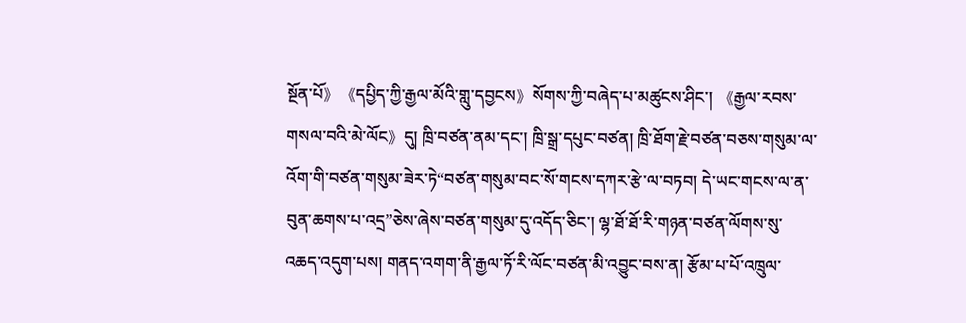སྔོན་པོ》《དཔྱིད་ཀྱི་རྒྱལ་མོའི་གླུ་དབྱངས》སོགས་ཀྱི་བཞེད་པ་མཚུངས་ཤིང་། 《རྒྱལ་རབས་གསལ་བའི་མེ་ལོང》དུ། ཁྲི་བཙན་ནམ་དང་། ཁྲི་སྒྲ་དཔུང་བཙན། ཁྲི་ཐོག་རྗེ་བཙན་བཅས་གསུམ་ལ་འོག་གི་བཙན་གསུམ་ཟེར་ཏེ“བཙན་གསུམ་བང་སོ་གངས་དཀར་རྩེ་ལ་བཏབ། དེ་ཡང་གངས་ལ་ན་བུན་ཆགས་པ་འདྲ”ཅེས་ཞེས་བཙན་གསུམ་དུ་འདོད་ཅིང་། ལྷ་ཐོ་ཐོ་རི་གཉན་བཙན་ལོགས་སུ་འཆད་འདུག་པས། གནད་འགག་ནི་རྒྱལ་ཏོ་རི་ལོང་བཙན་མི་འབྱུང་བས་ན། རྩོམ་པ་པོ་འཁྲུལ་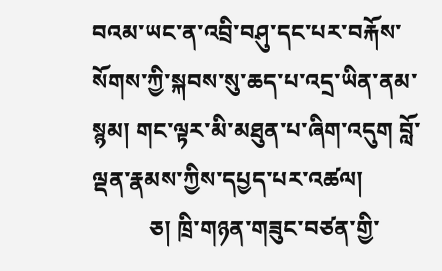བའམ་ཡང་ན་འབྲི་བཤུ་དང་པར་བརྐོས་སོགས་ཀྱི་སྐབས་སུ་ཆད་པ་འདྲ་ཡིན་ནམ་སྙམ། གང་ལྟར་མི་མཐུན་པ་ཞིག་འདུག བློ་ལྡན་རྣམས་ཀྱིས་དཔྱད་པར་འཚལ།
          ཅ། ཁྲི་གཉན་གཟུང་བཙན་གྱི་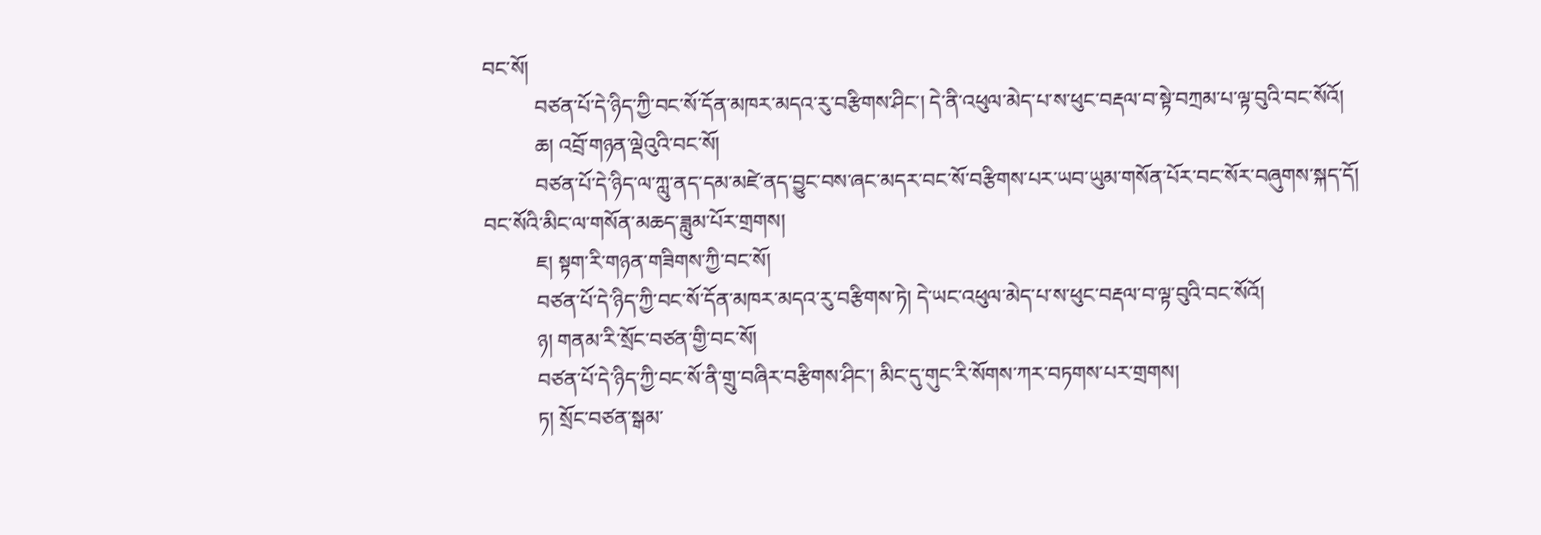བང་སོ།
          བཙན་པོ་དེ་ཉིད་ཀྱི་བང་སོ་དོན་མཁར་མདའ་རུ་བརྩིགས་ཤིང་། དེ་ནི་འཕུལ་མེད་པ་ས་ཕུང་བརྡལ་བ་སྟེ་བཀྲམ་པ་ལྟ་བུའི་བང་སོའོ།
          ཆ། འབྲོ་གཉན་ལྡེའུའི་བང་སོ།
          བཙན་པོ་དེ་ཉིད་ལ་ཀླུ་ནད་དམ་མཛེ་ནད་བྱུང་བས་ཞང་མདར་བང་སོ་བརྩིགས་པར་ཡབ་ཡུམ་གསོན་པོར་བང་སོར་བཞུགས་སྐད་དོ། བང་སོའི་མིང་ལ་གསོན་མཆད་ཟླུམ་པོར་གྲགས།
          ཇ། སྟག་རི་གཉན་གཟིགས་ཀྱི་བང་སོ།
          བཙན་པོ་དེ་ཉིད་ཀྱི་བང་སོ་དོན་མཁར་མདའ་རུ་བརྩིགས་ཏེ། དེ་ཡང་འཕུལ་མེད་པ་ས་ཕུང་བརྡལ་བ་ལྟ་བུའི་བང་སོའོ།
          ཉ། གནམ་རི་སྲོང་བཙན་གྱི་བང་སོ།
          བཙན་པོ་དེ་ཉིད་ཀྱི་བང་སོ་ནི་གྲུ་བཞིར་བརྩིགས་ཤིང་། མིང་དུ་གུང་རི་སོགས་ཀར་བཏགས་པར་གྲགས།
          ཏ། སྲོང་བཙན་སྒམ་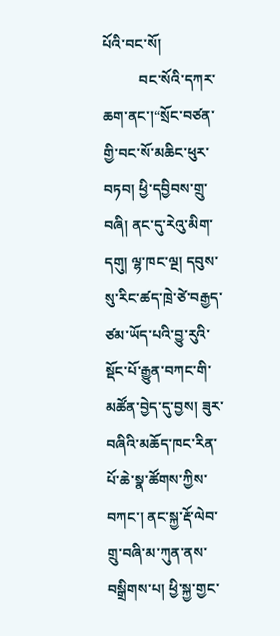པོའི་བང་སོ།
          བང་སོའི་དཀར་ཆག་ནང་།“སྲོང་བཙན་གྱི་བང་སོ་མཆིང་ཕུར་བཏབ། ཕྱི་དབྱིབས་གྲུ་བཞི། ནང་དུ་རེའུ་མིག་དགུ། ལྷ་ཁང་ལྔ། དབུས་སུ་རིང་ཚད་ཁྲེ་ཙེ་བརྒྱད་ཙམ་ཡོད་པའི་བྱུ་རུའི་སྡོང་པོ་རྒྱུན་བཀང་གི་མཚོན་བྱེད་དུ་བྱས། ཟུར་བཞིའི་མཆོད་ཁང་རིན་པོ་ཆེ་སྣ་ཚོགས་ཀྱིས་བཀང་། ནང་སྐྱ་རྡོ་ལེབ་གྲུ་བཞི་མ་ཀུན་ནས་བསྒྲིགས་པ། ཕྱི་སྐྱ་གྱང་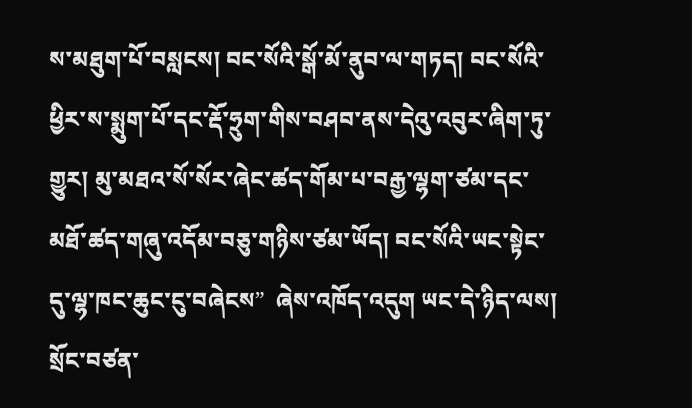ས་མཐུག་པོ་བསླངས། བང་སོའི་སྒོ་མོ་ནུབ་ལ་གཏད། བང་སོའི་ཕྱིར་ས་སྨུག་པོ་དང་རྡོ་ཧྲུག་གིས་བཤབ་ནས་དེའུ་འབུར་ཞིག་ཏུ་གྱུར། མུ་མཐའ་སོ་སོར་ཞེང་ཚད་གོམ་པ་བརྒྱ་ལྷག་ཙམ་དང་མཐོ་ཚད་གཞུ་འདོམ་བཅུ་གཉིས་ཙམ་ཡོད། བང་སོའི་ཡང་སྟེང་དུ་ལྷ་ཁང་ཆུང་ངུ་བཞེངས”  ཞེས་འཁོད་འདུག ཡང་དེ་ཉིད་ལས།  སྲོང་བཙན་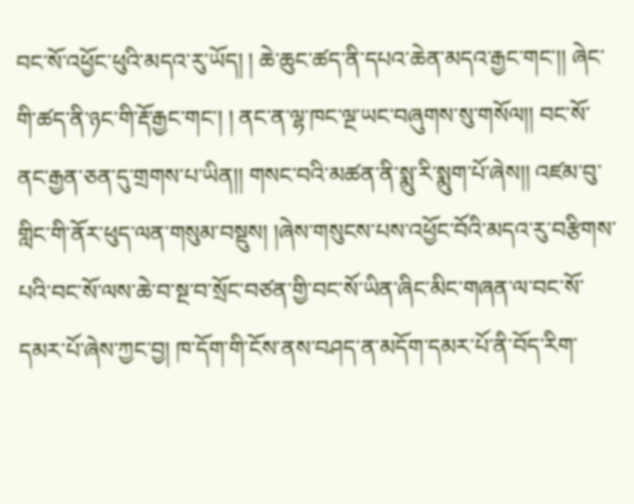བང་སོ་འཕྱོང་ཕུའི་མདའ་རུ་ཡོད། ། ཆེ་ཆུང་ཚད་ནི་དཔའ་ཆེན་མདའ་རྒྱང་གང་།། ཞེང་གི་ཚད་ནི་ཉང་གི་རྡོ་རྒྱང་གང་། ། ནང་ན་ལྷ་ཁང་ལྔ་ཡང་བཞུགས་སུ་གསོལ།། བང་སོ་ནང་རྒྱན་ཅན་དུ་གྲགས་པ་ཡིན།། གསང་བའི་མཚན་ནི་སྨུ་རི་སྨུག་པོ་ཞེས།། འཛམ་བུ་གླིང་གི་ནོར་ཕུད་ལན་གསུམ་བསྡུས། །ཞེས་གསུངས་པས་འཕྱོང་བོའི་མདའ་རུ་བརྩིགས་པའི་བང་སོ་ལས་ཆེ་བ་སྔ་བ་སྲོང་བཙན་གྱི་བང་སོ་ཡིན་ཞིང་མིང་གཞན་ལ་བང་སོ་དམར་པོ་ཞེས་ཀྱང་བྱ། ཁ་དོག་གི་ངོས་ནས་བཤད་ན་མདོག་དམར་པོ་ནི་བོད་རིག་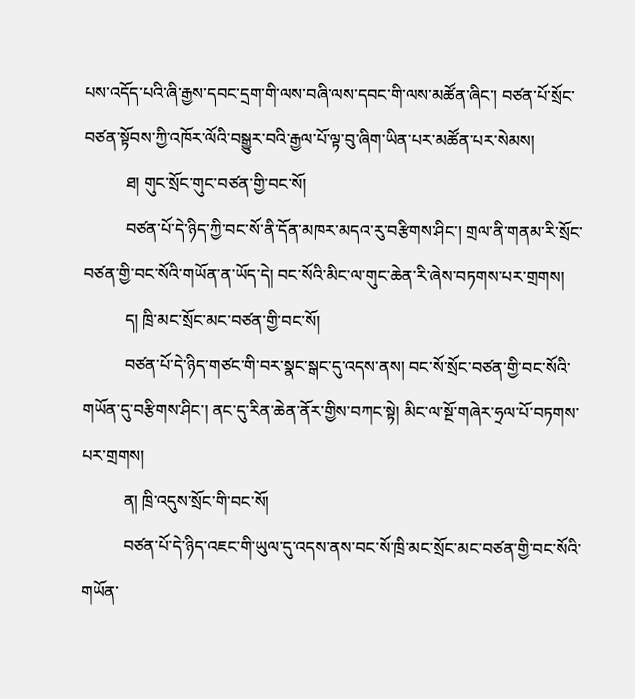པས་འདོད་པའི་ཞི་རྒྱས་དབང་དྲག་གི་ལས་བཞི་ལས་དབང་གི་ལས་མཚོན་ཞིང་། བཙན་པོ་སྲོང་བཙན་སྟོབས་ཀྱི་འཁོར་ལོའི་བསྒྱུར་བའི་རྒྱལ་པོ་ལྟ་བུ་ཞིག་ཡིན་པར་མཚོན་པར་སེམས།
          ཐ། གུང་སྲོང་གུང་བཙན་གྱི་བང་སོ།
          བཙན་པོ་དེ་ཉིད་ཀྱི་བང་སོ་ནི་དོན་མཁར་མདའ་རུ་བརྩིགས་ཤིང་། གྲལ་ནི་གནམ་རི་སྲོང་བཙན་གྱི་བང་སོའི་གཡོན་ན་ཡོད་དེ། བང་སོའི་མིང་ལ་གུང་ཆེན་རི་ཞེས་བཏགས་པར་གྲགས།
          ད། ཁྲི་མང་སྲོང་མང་བཙན་གྱི་བང་སོ།
          བཙན་པོ་དེ་ཉིད་གཙང་གི་བར་སྣང་སྒང་དུ་འདས་ནས། བང་སོ་སྲོང་བཙན་གྱི་བང་སོའི་གཡོན་དུ་བརྩིགས་ཤིང་། ནང་དུ་རིན་ཆེན་ནོར་གྱིས་བཀང་སྟེ། མིང་ལ་སྔོ་གཞེར་ཧྲལ་པོ་བཏགས་པར་གྲགས།
          ན། ཁྲི་འདུས་སྲོང་གི་བང་སོ།
          བཙན་པོ་དེ་ཉིད་འཇང་གི་ཡུལ་དུ་འདས་ནས་བང་སོ་ཁྲི་མང་སྲོང་མང་བཙན་གྱི་བང་སོའི་གཡོན་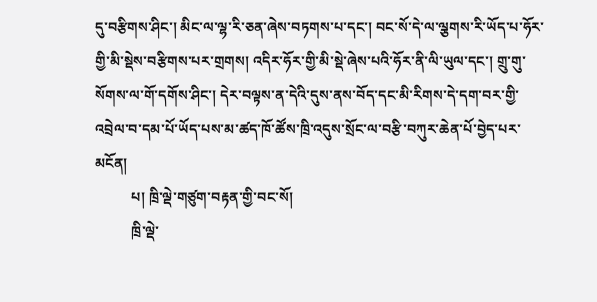དུ་བརྩིགས་ཤིང་། མིང་ལ་ལྷ་རི་ཅན་ཞེས་བཏགས་པ་དང་། བང་སོ་དེ་ལ་ལྕགས་རི་ཡོད་པ་ཧོར་གྱི་མི་སྡེས་བརྩིགས་པར་གྲགས། འདིར་ཧོར་གྱི་མི་སྡེ་ཞེས་པའི་ཧོར་ནི་ལི་ཡུལ་དང་། གྲུ་གུ་སོགས་ལ་གོ་དགོས་ཤིང་། དེར་བལྟས་ན་དེའི་དུས་ནས་བོད་དང་མི་རིགས་དེ་དག་བར་གྱི་འབྲེལ་བ་དམ་པོ་ཡོད་པས་མ་ཚད་ཁོ་ཚོས་ཁྲི་འདུས་སྲོང་ལ་བརྩི་བཀུར་ཆེན་པོ་བྱེད་པར་མངོན།
          པ། ཁྲི་ལྡེ་གཙུག་བརྟན་གྱི་བང་སོ།
          ཁྲི་ལྡེ་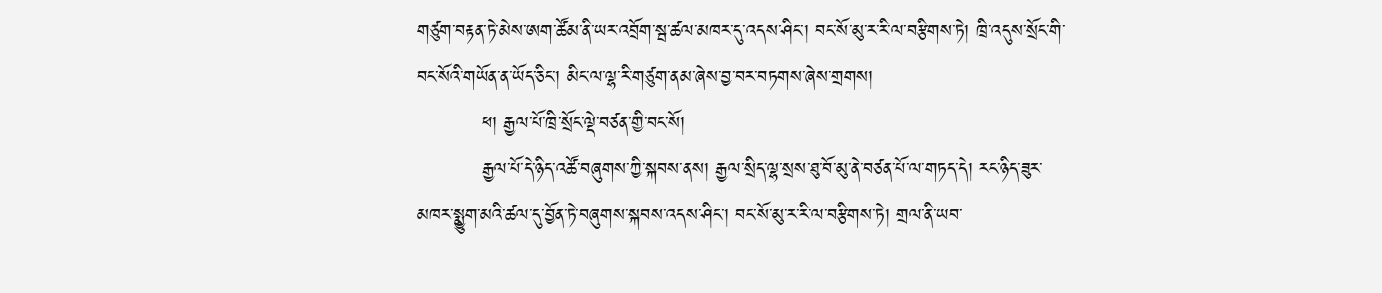གཙུག་བརྟན་ཏེ་མེས་ཨག་ཚོམ་ནི་ཡར་འབྲོག་སྦ་ཚལ་མཁར་དུ་འདས་ཤིང་། བང་སོ་མུ་ར་རི་ལ་བརྩིགས་ཏེ། ཁྲི་འདུས་སྲོང་གི་བང་སོའི་གཡོན་ན་ཡོད་ཅིང་། མིང་ལ་ལྷ་རི་གཙུག་ནམ་ཞེས་བྱ་བར་བཏགས་ཞེས་གྲགས།
          ཕ། རྒྱལ་པོ་ཁྲི་སྲོང་ལྡེ་བཙན་གྱི་བང་སོ།
          རྒྱལ་པོ་དེ་ཉིད་འཚོ་བཞུགས་ཀྱི་སྐབས་ནས། རྒྱལ་སྲིད་ལྷ་སྲས་ཐུ་བོ་མུ་ནེ་བཙན་པོ་ལ་གཏད་དེ། རང་ཉིད་ཟུར་མཁར་སྨྱུག་མའི་ཚལ་དུ་བྱོན་ཏེ་བཞུགས་སྐབས་འདས་ཤིང་། བང་སོ་མུ་ར་རི་ལ་བརྩིགས་ཏེ། གྲལ་ནི་ཡབ་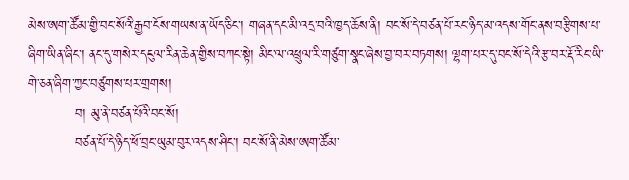མེས་ཨག་ཚོམ་གྱི་བང་སོའི་རྒྱབ་ངོས་གཡས་ན་ཡོད་ཅིང་། གཞན་དང་མི་འདྲ་བའི་ཁྱད་ཆོས་ནི། བང་སོ་དེ་བཙན་པོ་རང་ཉིད་མ་འདས་གོང་ནས་བརྩིགས་པ་ཞིག་ཡིན་ཞིང་། ནང་དུ་གསེར་དངུལ་རིན་ཆེན་གྱིས་བཀང་སྟེ། མིང་ལ་འཕྲུལ་རི་གཙུག་སྣང་ཞེས་བྱ་བར་བཏགས། ལྷག་པར་དུ་བང་སོ་དེའི་རྩ་བར་རྡོ་རིང་ཡི་གེ་ཅན་ཞིག་ཀྱང་བཙུགས་པར་གྲགས།
          བ། མུ་ནེ་བཙན་པོའི་བང་སོ།
          བཙན་པོ་དེ་ཉིད་ཕོ་བྲང་ཡུམ་བུར་འདས་ཤིང་། བང་སོ་ནི་མེས་ཨག་ཚོམ་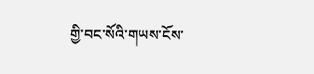གྱི་བང་སོའི་གཡས་ངོས་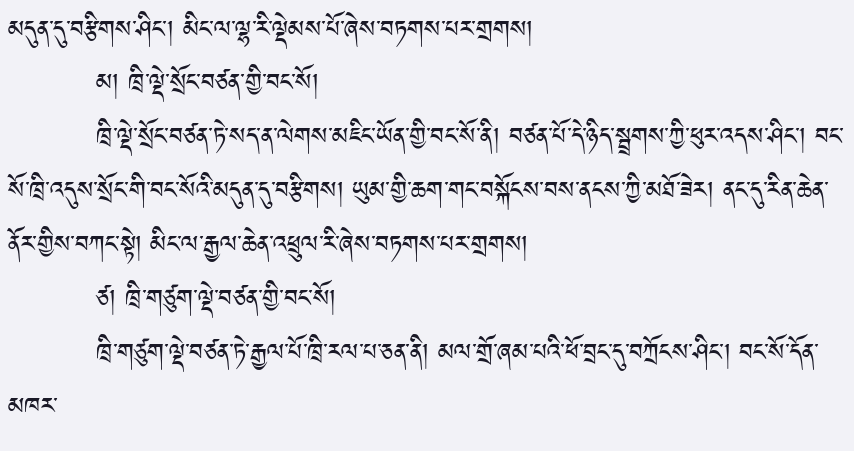མདུན་དུ་བརྩིགས་ཤིང་། མིང་ལ་ལྷ་རི་ལྡེམས་པོ་ཞེས་བཏགས་པར་གྲགས།
          མ། ཁྲི་ལྡེ་སྲོང་བཙན་གྱི་བང་སོ།
          ཁྲི་ལྡེ་སྲོང་བཙན་ཏེ་སད་ན་ལེགས་མཇིང་ཡོན་གྱི་བང་སོ་ནི། བཙན་པོ་དེ་ཉིད་སྦྲགས་ཀྱི་ཕུར་འདས་ཤིང་། བང་སོ་ཁྲི་འདུས་སྲོང་གི་བང་སོའི་མདུན་དུ་བརྩིགས། ཡུམ་གྱི་ཆག་གང་བསྐོངས་བས་ནངས་ཀྱི་མཐོ་ཟེར། ནང་དུ་རིན་ཆེན་ནོར་གྱིས་བཀང་སྟེ། མིང་ལ་རྒྱལ་ཆེན་འཕྲུལ་རི་ཞེས་བཏགས་པར་གྲགས།
          ཙ། ཁྲི་གཙུག་ལྡེ་བཙན་གྱི་བང་སོ།
          ཁྲི་གཙུག་ལྡེ་བཙན་ཏེ་རྒྱལ་པོ་ཁྲི་རལ་པ་ཅན་ནི། མལ་གྲོ་ཞམ་པའི་ཕོ་བྲང་དུ་བཀྲོངས་ཤིང་། བང་སོ་དོན་མཁར་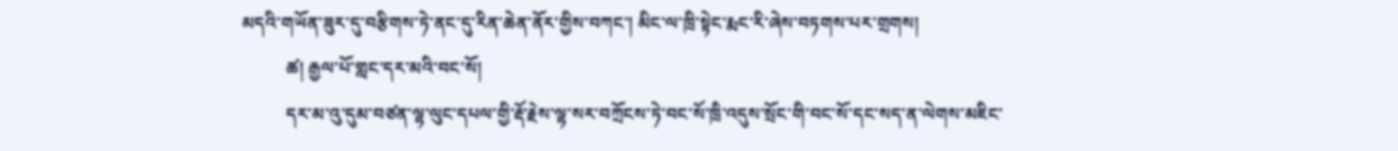མདའི་གཡོན་ཟུར་དུ་བརྩིགས་ཏེ་ནང་དུ་རིན་ཆེན་ནོར་གྱིས་བཀང་། མིང་ལ་ཁྲི་སྟེང་རྨང་རི་ཞེས་བཏགས་པར་གྲགས།
          ཚ། རྒྱལ་པོ་གླང་དར་མའི་བང་སོ།
          དར་མ་འུ་དུམ་བཙན་ལྷ་ལུང་དཔལ་གྱི་རྡོ་རྗེས་ལྷ་སར་བཀྲོངས་ཏེ་བང་སོ་ཁྲི་འདུས་སྲོང་གི་བང་སོ་དང་སད་ན་ལེགས་མཇིང་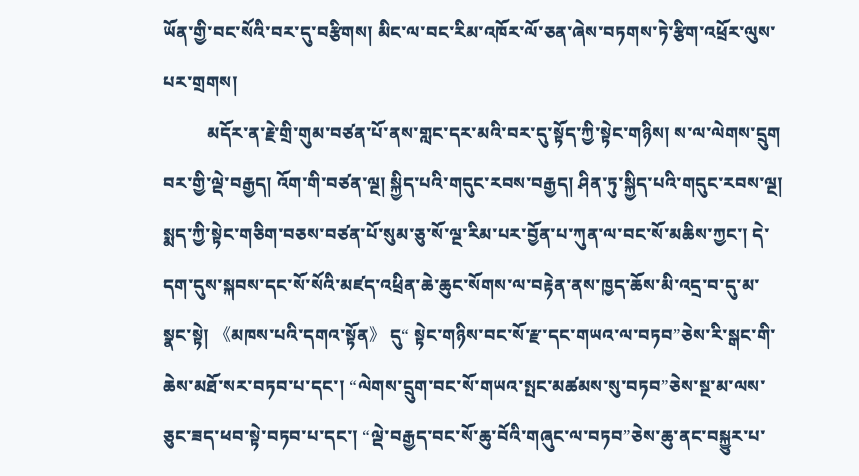ཡོན་གྱི་བང་སོའི་བར་དུ་བརྩིགས། མིང་ལ་བང་རིམ་འཁོར་ལོ་ཅན་ཞེས་བཏགས་ཏེ་རྩིག་འཕྲོར་ལུས་པར་གྲགས།
          མདོར་ན་རྗེ་གྲི་གུམ་བཙན་པོ་ནས་གླང་དར་མའི་བར་དུ་སྟོད་ཀྱི་སྟེང་གཉིས། ས་ལ་ལེགས་དྲུག བར་གྱི་ལྡེ་བརྒྱད། འོག་གི་བཙན་ལྔ། སྐྱིད་པའི་གདུང་རབས་བརྒྱད། ཤིན་ཏུ་སྐྱིད་པའི་གདུང་རབས་ལྔ། སྨད་ཀྱི་སྟེང་གཅིག་བཅས་བཙན་པོ་སུམ་ཅུ་སོ་ལྔ་རིམ་པར་བྱོན་པ་ཀུན་ལ་བང་སོ་མཆིས་ཀྱང་། དེ་དག་དུས་སྐབས་དང་སོ་སོའི་མཛད་འཕྲིན་ཆེ་ཆུང་སོགས་ལ་བརྟེན་ནས་ཁྱད་ཆོས་མི་འདྲ་བ་དུ་མ་སྣང་སྟེ། 《མཁས་པའི་དགའ་སྟོན》 དུ“ སྟེང་གཉིས་བང་སོ་རྫ་དང་གཡའ་ལ་བཏབ”ཅེས་རི་སྒང་གི་ཆེས་མཐོ་སར་བཏབ་པ་དང་། “ལེགས་དྲུག་བང་སོ་གཡའ་སྤང་མཚམས་སུ་བཏབ”ཅེས་སྔ་མ་ལས་ཅུང་ཟད་ཕབ་སྟེ་བཏབ་པ་དང་། “ལྡེ་བརྒྱད་བང་སོ་ཆུ་བོའི་གཞུང་ལ་བཏབ”ཅེས་ཆུ་ནང་བསྐྱུར་པ་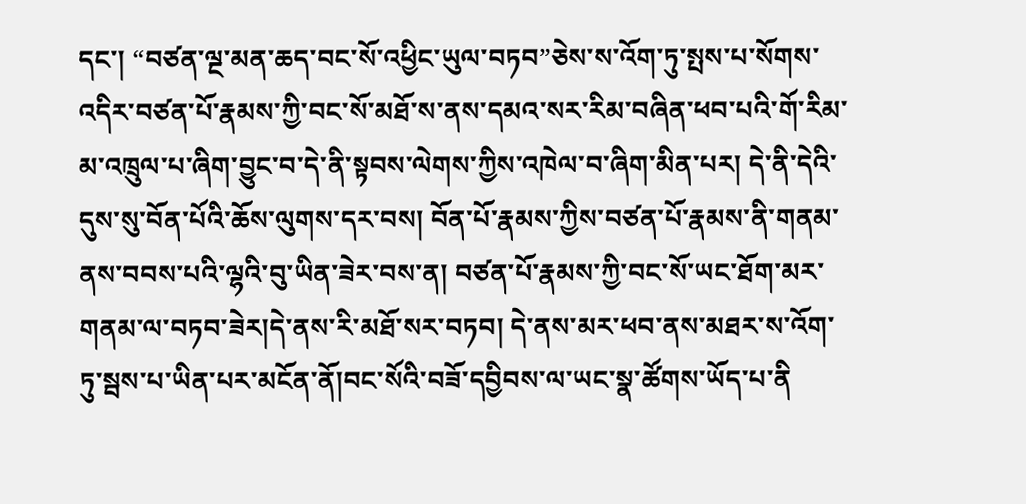དང་། “བཙན་ལྔ་མན་ཆད་བང་སོ་འཕྱིང་ཡུལ་བཏབ”ཅེས་ས་འོག་ཏུ་སྤས་པ་སོགས་འདིར་བཙན་པོ་རྣམས་ཀྱི་བང་སོ་མཐོ་ས་ནས་དམའ་སར་རིམ་བཞིན་ཕབ་པའི་གོ་རིམ་མ་འཁྲུལ་པ་ཞིག་བྱུང་བ་དེ་ནི་སྟབས་ལེགས་ཀྱིས་འཁེལ་བ་ཞིག་མིན་པར། དེ་ནི་དེའི་དུས་སུ་བོན་པོའི་ཆོས་ལུགས་དར་བས། བོན་པོ་རྣམས་ཀྱིས་བཙན་པོ་རྣམས་ནི་གནམ་ནས་བབས་པའི་ལྷའི་བུ་ཡིན་ཟེར་བས་ན། བཙན་པོ་རྣམས་ཀྱི་བང་སོ་ཡང་ཐོག་མར་གནམ་ལ་བཏབ་ཟེར།དེ་ནས་རི་མཐོ་སར་བཏབ། དེ་ནས་མར་ཕབ་ནས་མཐར་ས་འོག་ཏུ་སྦས་པ་ཡིན་པར་མངོན་ནོ།བང་སོའི་བཟོ་དབྱིབས་ལ་ཡང་སྣ་ཚོགས་ཡོད་པ་ནི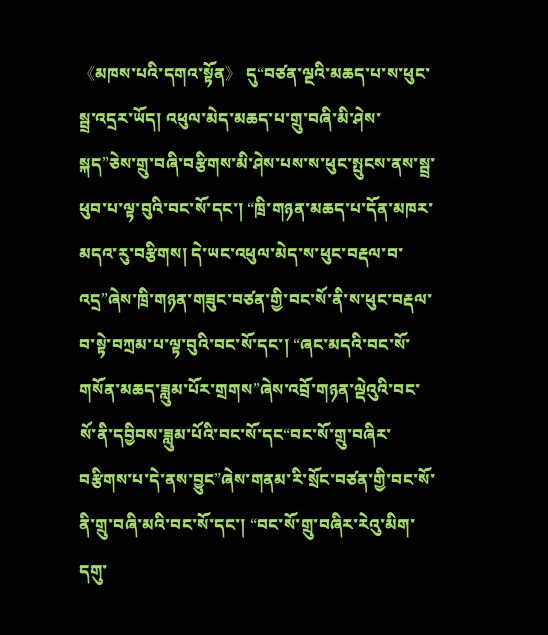《མཁས་པའི་དགའ་སྟོན》 དུ“བཙན་ལྔའི་མཆད་པ་ས་ཕུང་སྦྲ་འདྲར་ཡོད། འཕུལ་མེད་མཆད་པ་གྲུ་བཞི་མི་ཤེས་སྐད”ཅེས་གྲུ་བཞི་བརྩིགས་མི་ཤེས་པས་ས་ཕུང་སྤུངས་ནས་སྦྲ་ཕུབ་པ་ལྟ་བུའི་བང་སོ་དང་། “ཁྲི་གཉན་མཆད་པ་དོན་མཁར་མདའ་རུ་བརྩིགས། དེ་ཡང་འཕུལ་མེད་ས་ཕུང་བརྡལ་བ་འདྲ”ཞེས་ཁྲི་གཉན་གཟུང་བཙན་གྱི་བང་སོ་ནི་ས་ཕུང་བརྡལ་བ་སྟེ་བཀྲམ་པ་ལྟ་བུའི་བང་སོ་དང་། “ཞང་མདའི་བང་སོ་གསོན་མཆད་ཟླུམ་པོར་གྲགས”ཞེས་འབྲོ་གཉན་ལྡེའུའི་བང་སོ་ནི་དབྱིབས་ཟླུམ་པོའི་བང་སོ་དང“བང་སོ་གྲུ་བཞིར་བརྩིགས་པ་དེ་ནས་བྱུང”ཞེས་གནམ་རི་སྲོང་བཙན་གྱི་བང་སོ་ནི་གྲུ་བཞི་མའི་བང་སོ་དང་། “བང་སོ་གྲུ་བཞིར་རེའུ་མིག་དགུ་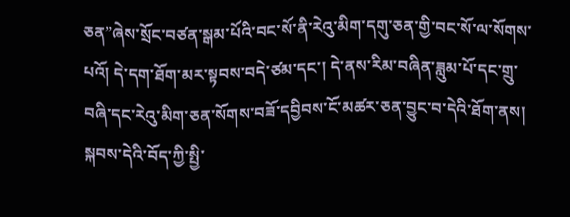ཅན”ཞེས་སྲོང་བཙན་སྒམ་པོའི་བང་སོ་ནི་རེའུ་མིག་དགུ་ཅན་གྱི་བང་སོ་ལ་སོགས་པའོ། དེ་དག་ཐོག་མར་སྟབས་བདེ་ཙམ་དང་། དེ་ནས་རིམ་བཞིན་ཟླུམ་པོ་དང་གྲུ་བཞི་དང་རེའུ་མིག་ཅན་སོགས་བཟོ་དབྱིབས་ངོ་མཚར་ཅན་བྱུང་བ་དེའི་ཐོག་ནས། སྐབས་དེའི་བོད་ཀྱི་སྤྱི་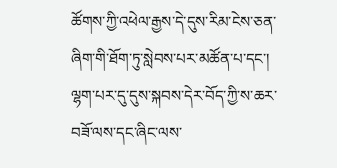ཚོགས་ཀྱི་འཕེལ་རྒྱས་དེ་དུས་རིམ་ངེས་ཅན་ཞིག་གི་ཐོག་ཏུ་སླེབས་པར་མཚོན་པ་དང་། ལྷག་པར་དུ་དུས་སྐབས་དེར་བོད་ཀྱི་ས་ཆར་བཟོ་ལས་དང་ཞིང་ལས་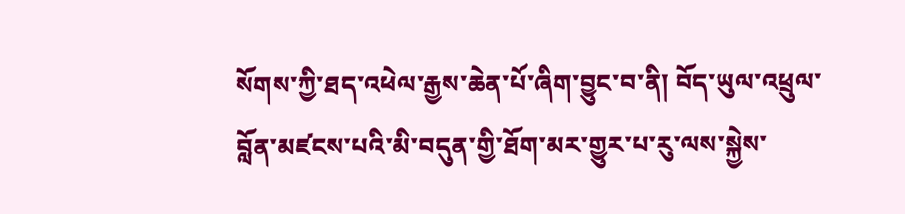སོགས་ཀྱི་ཐད་འཕེལ་རྒྱས་ཆེན་པོ་ཞིག་བྱུང་བ་ནི། བོད་ཡུལ་འཕྲུལ་བློན་མཛངས་པའི་མི་བདུན་གྱི་ཐོག་མར་གྱུར་པ་རུ་ལས་སྐྱེས་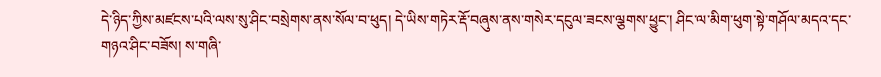དེ་ཉིད་ཀྱིས་མཛངས་པའི་ལས་སུ་ཤིང་བསྲེགས་ནས་སོལ་བ་ཕུད། དེ་ཡིས་གཏེར་རྡོ་བཞུས་ནས་གསེར་དངུལ་ཟངས་ལྕགས་ཕྱུང་། ཤིང་ལ་མིག་ཕུག་སྟེ་གཤོལ་མདའ་དང་གཉའ་ཤིང་བཟོས། ས་གཞི་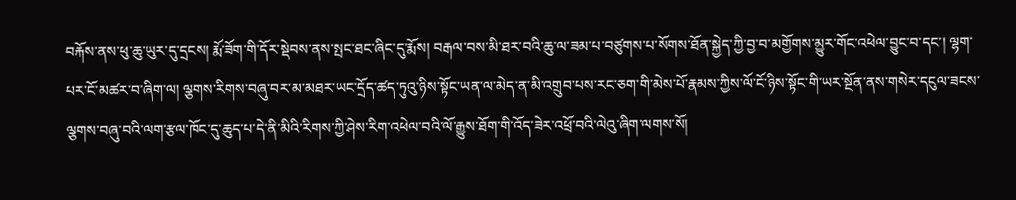བརྐོས་ནས་ཕུ་ཆུ་ཡུར་དུ་དྲངས། རྨོ་ཟོག་གི་དོར་སྡེབས་ནས་སྤང་ཐང་ཞིང་དུ་རྨོས། བརྒལ་བས་མི་ཐར་བའི་ཆུ་ལ་ཟམ་པ་བཙུགས་པ་སོགས་ཐོན་སྐྱེད་ཀྱི་བྱ་བ་མགྱོགས་མྱུར་གོང་འཕེལ་བྱུང་བ་དང་། ལྷག་པར་ངོ་མཚར་བ་ཞིག་ལ། ལྕགས་རིགས་བཞུ་བར་མ་མཐར་ཡང་དྲོད་ཚད་ཏུའུ་ཉིས་སྟོང་ཡན་ལ་མེད་ན་མི་འགྲུབ་པས་རང་ཅག་གི་མེས་པོ་རྣམས་ཀྱིས་ལོ་ངོ་ཉིས་སྟོང་གི་ཡར་སྔོན་ནས་གསེར་དངུལ་ཟངས་ལྕགས་བཞུ་བའི་ལག་རྩལ་ཁོང་དུ་ཆུད་པ་དེ་ནི་མིའི་རིགས་ཀྱི་ཤེས་རིག་འཕེལ་བའི་ལོ་རྒྱུས་ཐོག་གི་འོད་ཟེར་འཕྲོ་བའི་ལེའུ་ཞིག་ལགས་སོ།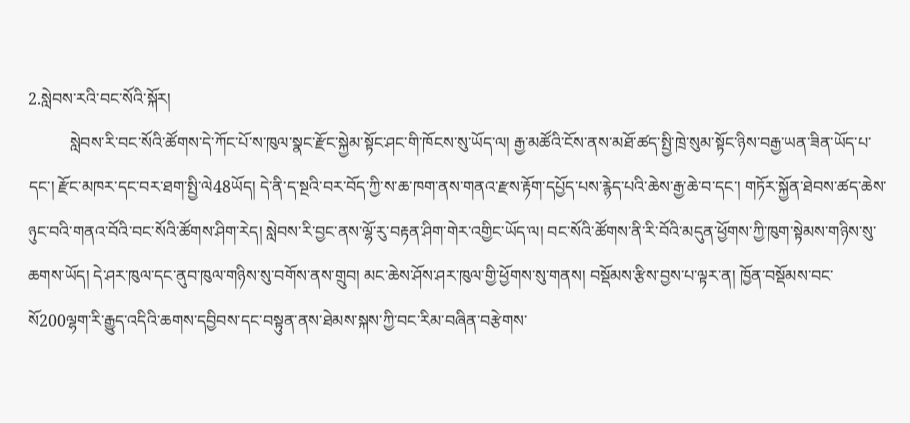2.སླེབས་རའི་བང་སོའི་སྐོར།
          སླེབས་རི་བང་སོའི་ཚོགས་དེ་ཀོང་པོ་ས་ཁུལ་སྣང་རྫོང་སྐྱེམ་སྟོང་ཤང་གི་ཁོངས་སུ་ཡོད་ལ། རྒྱ་མཚོའི་ངོས་ནས་མཐོ་ཚད་སྤྱི་ཁྲེ་སུམ་སྟོང་ཉིས་བརྒྱ་ཡན་ཟིན་ཡོད་པ་དང་། རྫོང་མཁར་དང་བར་ཐག་སྤྱི་ལེ48ཡོད། དེ་ནི་ད་སྔའི་བར་བོད་ཀྱི་ས་ཆ་ཁག་ནས་གནའ་རྫས་རྟོག་དཔྱོད་པས་རྙེད་པའི་ཆེས་རྒྱ་ཆེ་བ་དང་། གཏོར་སྐྱོན་ཐེབས་ཚད་ཆེས་ཉུང་བའི་གནའ་བོའི་བང་སོའི་ཚོགས་ཤིག་རེད། སླེབས་རི་བྱང་ནས་ལྷོ་རུ་བརྟན་ཤིག་གེར་འགྱིང་ཡོད་ལ། བང་སོའི་ཚོགས་ནི་རི་བོའི་མདུན་ཕྱོགས་ཀྱི་ཁུག་སྟེམས་གཉིས་སུ་ཆགས་ཡོད། དེ་ཤར་ཁུལ་དང་ནུབ་ཁུལ་གཉིས་སུ་བགོས་ནས་གྲུབ། མང་ཆེས་ཤོས་ཤར་ཁུལ་གྱི་ཕྱོགས་སུ་གནས། བསྡོམས་རྩིས་བྱས་པ་ལྟར་ན། ཁྱོན་བསྡོམས་བང་སོ200ལྷག་རི་རྒྱུད་འདིའི་ཆགས་དབྱིབས་དང་བསྟུན་ནས་ཐེམས་སྐས་ཀྱི་བང་རིམ་བཞིན་བརྩེགས་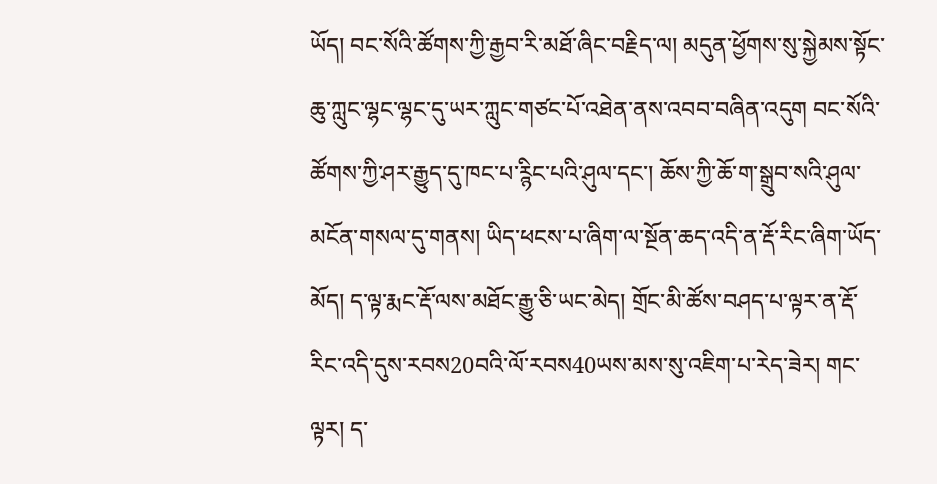ཡོད། བང་སོའི་ཚོགས་ཀྱི་རྒྱབ་རི་མཐོ་ཞིང་བརྗིད་ལ། མདུན་ཕྱོགས་སུ་སྐྱེམས་སྟོང་ཆུ་ཀླུང་ལྷང་ལྷང་དུ་ཡར་ཀླུང་གཙང་པོ་འཐེན་ནས་འབབ་བཞིན་འདུག བང་སོའི་ཚོགས་ཀྱི་ཤར་རྒྱུད་དུ་ཁང་པ་ཪྙིང་པའི་ཤུལ་དང་། ཆོས་ཀྱི་ཆོ་ག་སྒྲུབ་སའི་ཤུལ་མངོན་གསལ་དུ་གནས། ཡིད་ཕངས་པ་ཞིག་ལ་སྔོན་ཆད་འདི་ན་རྡོ་རིང་ཞིག་ཡོད་མོད། ད་ལྟ་རྨང་རྡོ་ལས་མཐོང་རྒྱུ་ཅི་ཡང་མེད། གྲོང་མི་ཚོས་བཤད་པ་ལྟར་ན་རྡོ་རིང་འདི་དུས་རབས20བའི་ལོ་རབས40ཡས་མས་སུ་འཇིག་པ་རེད་ཟེར། གང་ལྟར། ད་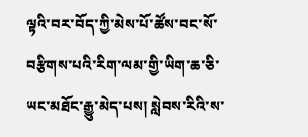ལྟའི་བར་བོད་ཀྱི་མེས་པོ་ཚོས་བང་སོ་བརྩིགས་པའི་རིག་ལམ་གྱི་ཡིག་ཆ་ཅི་ཡང་མཐོང་རྒྱུ་མེད་པས། སླེབས་རིའི་ས་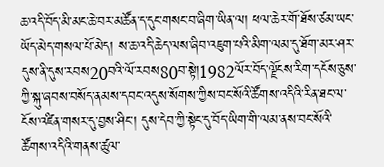ཆ་འདི་བོད་མི་མང་ཆེ་བར་མཚོན་ད་དུང་གསང་བ་ཞིག་ཡིན་ལ། ཕལ་ཆེར་གོ་ཐོས་ཙམ་ཡང་ཡོད་མེད་གསལ་པོ་མེད། ས་ཆ་འདི་ཆེད་ལས་ཞིབ་འཇུག་པའི་མིག་ལམ་དུ་ཐོག་མར་ཤར་དུས་ནི་དུས་རབས20བའི་ལོ་རབས80བ་སྟེ།1982ལོར་བོད་ལྗོངས་རིག་དངོས་ཅུས་ཀྱི་སྐུ་ཞབས་བསོད་ནམས་དབང་འདུས་སོགས་ཀྱིས་བང་སོའི་ཚོགས་འདིའི་རིན་ཐང་ལ་ངོས་འཛིན་གསར་དུ་བྱས་ཤིང་། དུས་དེབ་ཀྱི་སྟེང་དུ་བོད་ཡིག་གི་ལམ་ནས་བང་སོའི་ཚོགས་འདིའི་གནས་ཚུལ་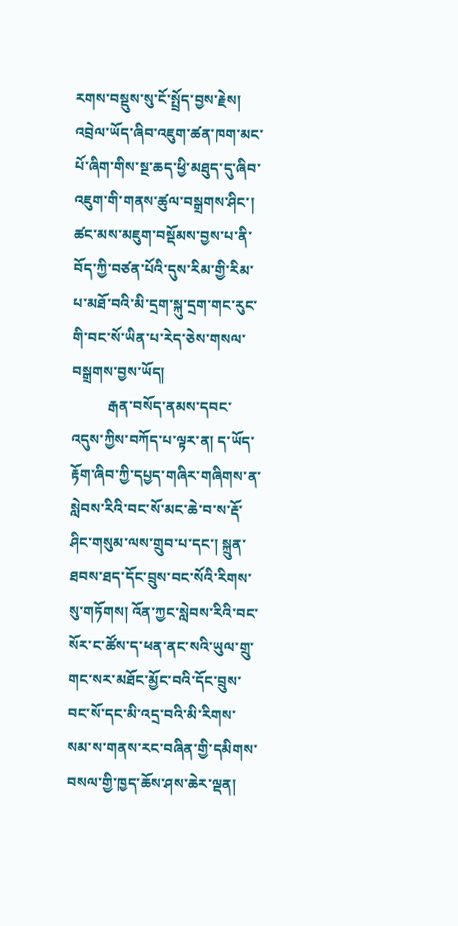རགས་བསྡུས་སུ་ངོ་སྤྲོད་བྱས་རྗེས། འབྲེལ་ཡོད་ཞིབ་འཇུག་ཚན་ཁག་མང་པོ་ཞིག་གིས་སྔ་ཆད་ཕྱི་མཐུད་དུ་ཞིབ་འཇུག་གི་གནས་ཚུལ་བསྒྲགས་ཤིང་། ཚང་མས་མཇུག་བསྡོམས་བྱས་པ་ནི་བོད་ཀྱི་བཙན་པོའི་དུས་རིམ་གྱི་རིམ་པ་མཐོ་བའི་མི་དྲག་སྐུ་དྲག་གང་རུང་གི་བང་སོ་ཡིན་པ་རེད་ཅེས་གསལ་བསྒྲགས་བྱས་ཡོད།
          རྒན་བསོད་ནམས་དབང་འདུས་ཀྱིས་བཀོད་པ་ལྟར་ན། ད་ཡོད་རྟོག་ཞིབ་ཀྱི་དཔྱད་གཞིར་གཞིགས་ན་སླེབས་རིའི་བང་སོ་མང་ཆེ་བ་ས་རྡོ་ཤིང་གསུམ་ལས་གྲུབ་པ་དང་། སྐྲུན་ཐབས་ཐད་དོང་བྲུས་བང་སོའི་རིགས་སུ་གཏོགས། འོན་ཀྱང་སླེབས་རིའི་བང་སོར་ང་ཚོས་ད་ཕན་ནང་སའི་ཡུལ་གྲུ་གང་སར་མཐོང་མྱོང་བའི་དོང་བྲུས་བང་སོ་དང་མི་འདྲ་བའི་མི་རིགས་སམ་ས་གནས་རང་བཞིན་གྱི་དམིགས་བསལ་གྱི་ཁྱད་ཆོས་ཤས་ཆེར་ལྡན།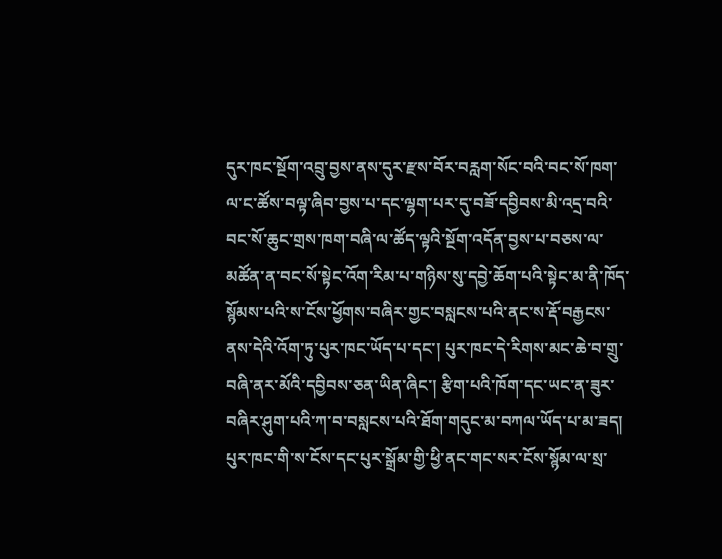དུར་ཁང་སྔོག་འབྲུ་བྱས་ནས་དུར་རྫས་བོར་བརླག་སོང་བའི་བང་སོ་ཁག་ལ་ང་ཚོས་བལྟ་ཞིབ་བྱས་པ་དང་ལྷག་པར་དུ་བཟོ་དབྱིབས་མི་འདྲ་བའི་བང་སོ་ཆུང་གྲས་ཁག་བཞི་ལ་ཚོད་ལྟའི་སྔོག་འདོན་བྱས་པ་བཅས་ལ་མཚོན་ན་བང་སོ་སྟེང་འོག་རིམ་པ་གཉིས་སུ་དབྱེ་ཆོག་པའི་སྟེང་མ་ནི་ཁོད་སྙོམས་པའི་ས་ངོས་ཕྱོགས་བཞིར་གྱང་བསླངས་པའི་ནང་ས་རྡོ་བརྒྱངས་ནས་དེའི་འོག་ཏུ་པུར་ཁང་ཡོད་པ་དང་། པུར་ཁང་དེ་རིགས་མང་ཆེ་བ་གྲུ་བཞི་ནར་མོའི་དབྱིབས་ཅན་ཡིན་ཞིང་། རྩིག་པའི་ཁོག་དང་ཡང་ན་ཟུར་བཞིར་ཤུག་པའི་ཀ་བ་བསླངས་པའི་ཐོག་གདུང་མ་བཀལ་ཡོད་པ་མ་ཟད། པུར་ཁང་གི་ས་ངོས་དང་པུར་སྒྲོམ་གྱི་ཕྱི་ནང་གང་སར་ངོས་སྙོམ་ལ་སྲ་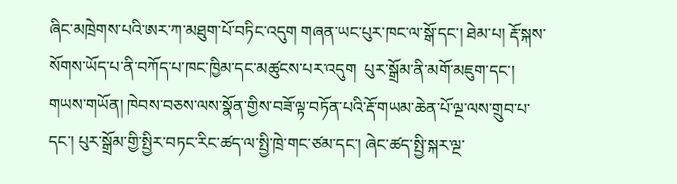ཞིང་མཁྲེགས་པའི་ཨར་ཀ་མཐུག་པོ་བཏིང་འདུག གཞན་ཡང་པུར་ཁང་ལ་སྒོ་དང་། ཐེམ་པ། རྡོ་སྐས་སོགས་ཡོད་པ་ནི་བཀོད་པ་ཁང་ཁྱིམ་དང་མཚུངས་པར་འདུག  པུར་སྒྲོམ་ནི་མགོ་མཇུག་དང་། གཡས་གཡོན། ཁེབས་བཅས་ལས་སྣོན་གྱིས་བཟོ་ལྟ་བཏོན་པའི་རྡོ་གཡམ་ཆེན་པོ་ལྔ་ལས་གྲུབ་པ་དང་། པུར་སྒྲོམ་གྱི་སྤྱིར་བཏང་རིང་ཚད་ལ་སྤྱི་ཁྲེ་གང་ཙམ་དང་། ཞེང་ཚད་སྤྱི་སྐར་ལྔ་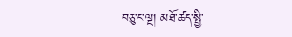བཅུ་ང་ལྔ། མཐོ་ཚད་སྤྱི་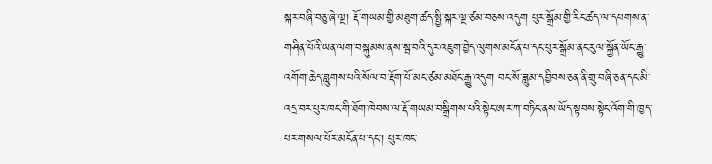སྐར་བཞི་བཅུ་ཞེ་ལྔ། རྡོ་གཡམ་གྱི་མཐུག་ཚད་སྤྱི་སྐར་ལྔ་ཙམ་བཅས་འདུག པུར་སྒྲོམ་གྱི་རིང་ཚད་ལ་དཔགས་ན་གཤིན་པོའི་ཡན་ལག་བསྐུམས་ནས་སྦ་བའི་དུར་འཇུག་བྱེད་ལུགས་མངོན་པ་དང་པུར་སྒྲོམ་ནང་རུལ་སྐྱོན་ཡོང་རྒྱུ་འགོག་ཆེད་བླུགས་པའི་སོལ་བ་རྡོག་པོ་མང་ཙམ་མཐོང་རྒྱུ་འདུག བང་སོ་ཟླུམ་དབྱིབས་ཅན་ནི་གྲུ་བཞི་ཅན་དང་མི་འདྲ་བར་པུར་ཁང་གི་ཐོག་ཁེབས་ལ་རྡོ་གཡམ་བསྒྲིགས་པའི་སྟེང་ཨར་ཀ་བཏིང་ནས་ཡོད་སྟབས་སྟེང་འོག་གི་ཁྱད་པར་གསལ་པོར་མངོན་པ་དང་། པུར་ཁང་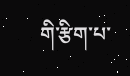གི་རྩིག་པ་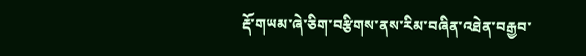རྡོ་གཡམ་ཞེ་ཅིག་བརྩིགས་ནས་རིམ་བཞིན་འཐེན་བརྒྱབ་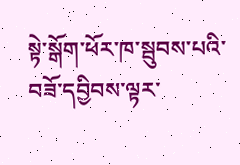སྟེ་སྒོག་ཕོར་ཁ་སྦུབས་པའི་བཟོ་དབྱིབས་ལྟར་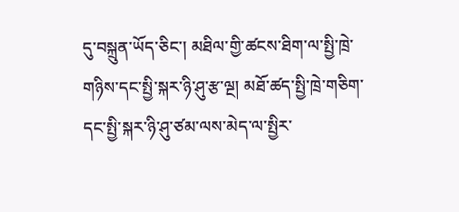དུ་བསྐྲུན་ཡོད་ཅིང་། མཐིལ་གྱི་ཚངས་ཐིག་ལ་སྤྱི་ཁྲེ་གཉིས་དང་སྤྱི་སྐར་ཉི་ཤུ་རྩ་ལྔ། མཐོ་ཚད་སྤྱི་ཁྲེ་གཅིག་དང་སྤྱི་སྐར་ཉི་ཤུ་ཙམ་ལས་མེད་ལ་སྤྱིར་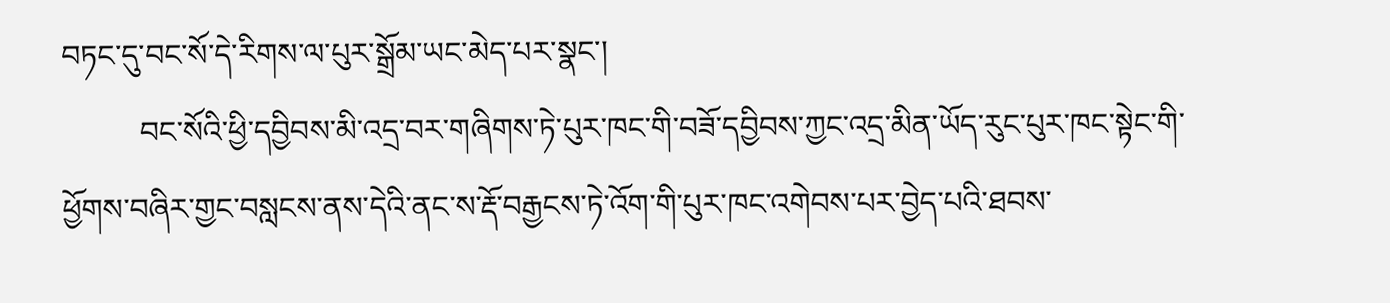བཏང་དུ་བང་སོ་དེ་རིགས་ལ་པུར་སྒྲོམ་ཡང་མེད་པར་སྣང་།
          བང་སོའི་ཕྱི་དབྱིབས་མི་འདྲ་བར་གཞིགས་ཏེ་པུར་ཁང་གི་བཟོ་དབྱིབས་ཀྱང་འདྲ་མིན་ཡོད་རུང་པུར་ཁང་སྟེང་གི་ཕྱོགས་བཞིར་གྱང་བསླངས་ནས་དེའི་ནང་ས་རྡོ་བརྒྱངས་ཏེ་འོག་གི་པུར་ཁང་འགེབས་པར་བྱེད་པའི་ཐབས་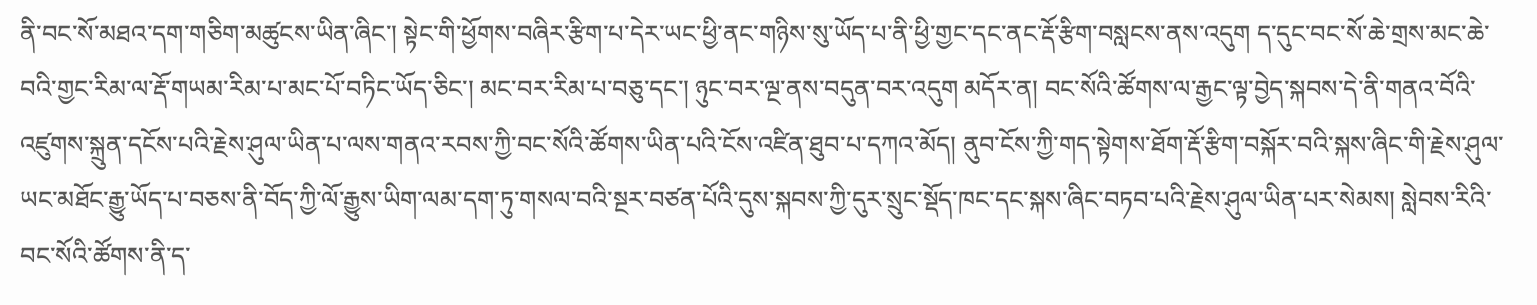ནི་བང་སོ་མཐའ་དག་གཅིག་མཚུངས་ཡིན་ཞིང་། སྟེང་གི་ཕྱོགས་བཞིར་རྩིག་པ་དེར་ཡང་ཕྱི་ནང་གཉིས་སུ་ཡོད་པ་ནི་ཕྱི་གྱང་དང་ནང་རྡོ་རྩིག་བསླངས་ནས་འདུག ད་དུང་བང་སོ་ཆེ་གྲས་མང་ཆེ་བའི་གྱང་རིམ་ལ་རྡོ་གཡམ་རིམ་པ་མང་པོ་བཏིང་ཡོད་ཅིང་། མང་བར་རིམ་པ་བཅུ་དང་། ཉུང་བར་ལྔ་ནས་བདུན་བར་འདུག མདོར་ན། བང་སོའི་ཚོགས་ལ་རྒྱང་ལྟ་བྱེད་སྐབས་དེ་ནི་གནའ་བོའི་འཛུགས་སྐྲུན་དངོས་པའི་རྗེས་ཤུལ་ཡིན་པ་ལས་གནའ་རབས་ཀྱི་བང་སོའི་ཚོགས་ཡིན་པའི་ངོས་འཛིན་ཐུབ་པ་དཀའ་མོད། ནུབ་ངོས་ཀྱི་གད་སྟེགས་ཐོག་རྡོ་རྩིག་བསྐོར་བའི་སྐས་ཞིང་གི་རྗེས་ཤུལ་ཡང་མཐོང་རྒྱུ་ཡོད་པ་བཅས་ནི་བོད་ཀྱི་ལོ་རྒྱུས་ཡིག་ལམ་དག་ཏུ་གསལ་བའི་སྔར་བཙན་པོའི་དུས་སྐབས་ཀྱི་དུར་སྲུང་སྡོད་ཁང་དང་སྐས་ཞིང་བཏབ་པའི་རྗེས་ཤུལ་ཡིན་པར་སེམས། སླེབས་རིའི་བང་སོའི་ཚོགས་ནི་ད་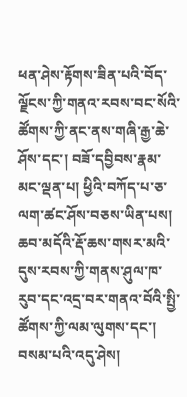ཕན་ཤེས་རྟོགས་ཟིན་པའི་བོད་ལྗོངས་ཀྱི་གནའ་རབས་བང་སོའི་ཚོགས་ཀྱི་ནང་ནས་གཞི་རྒྱ་ཆེ་ཤོས་དང་། བཟོ་དབྱིབས་རྣམ་མང་ལྡན་པ། ཕྱིའི་བཀོད་པ་ཅ་ལག་ཚང་ཤོས་བཅས་ཡིན་པས། ཆབ་མདོའི་རྡོ་ཆས་གསར་མའི་དུས་རབས་ཀྱི་གནས་ཤུལ་ཁ་རུབ་དང་འདྲ་བར་གནའ་བོའི་སྤྱི་ཚོགས་ཀྱི་ལམ་ལུགས་དང་། བསམ་པའི་འདུ་ཤེས།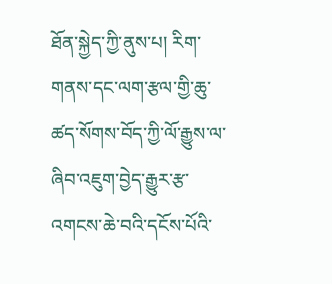ཐོན་སྐྱེད་ཀྱི་ནུས་པ། རིག་གནས་དང་ལག་རྩལ་གྱི་ཆུ་ཚད་སོགས་བོད་ཀྱི་ལོ་རྒྱུས་ལ་ཞིབ་འཇུག་བྱེད་རྒྱུར་རྩ་འགངས་ཆེ་བའི་དངོས་པོའི་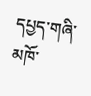དཔྱད་གཞི་མཁོ་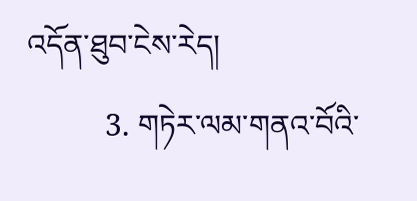འདོན་ཐུབ་ངེས་རེད།
          3. གཏེར་ལམ་གནའ་བོའི་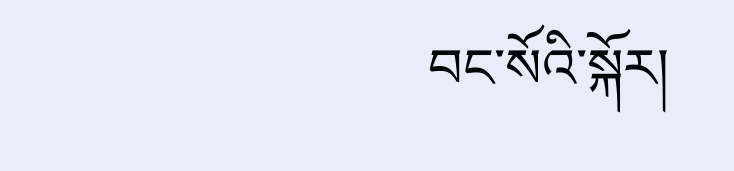བང་སོའི་སྐོར།